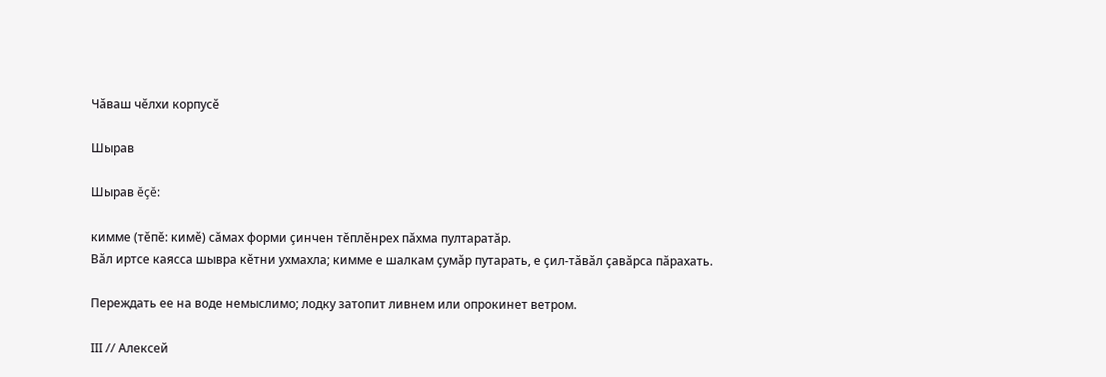Чӑваш чӗлхи корпусӗ

Шырав

Шырав ĕçĕ:

кимме (тĕпĕ: кимӗ) сăмах форми çинчен тĕплĕнрех пăхма пултаратăр.
Вӑл иртсе каясса шывра кӗтни ухмахла; кимме е шалкам ҫумӑр путарать, е ҫил-тӑвӑл ҫавӑрса пӑрахать.

Переждать ее на воде немыслимо; лодку затопит ливнем или опрокинет ветром.

III // Алексей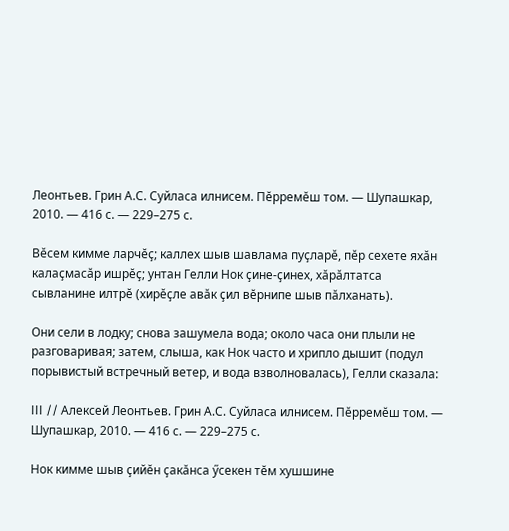Леонтьев. Грин А.С. Суйласа илнисем. Пӗрремӗш том. — Шупашкар, 2010. — 416 с. — 229–275 с.

Вӗсем кимме ларчӗҫ; каллех шыв шавлама пуҫларӗ, пӗр сехете яхӑн калаҫмасӑр ишрӗҫ; унтан Гелли Нок ҫине-ҫинех, хӑрӑлтатса сывланине илтрӗ (хирӗҫле авӑк ҫил вӗрнипе шыв пӑлханать).

Они сели в лодку; снова зашумела вода; около часа они плыли не разговаривая; затем, слыша, как Нок часто и хрипло дышит (подул порывистый встречный ветер, и вода взволновалась), Гелли сказала:

III // Алексей Леонтьев. Грин А.С. Суйласа илнисем. Пӗрремӗш том. — Шупашкар, 2010. — 416 с. — 229–275 с.

Нок кимме шыв ҫийӗн ҫакӑнса ӳсекен тӗм хушшине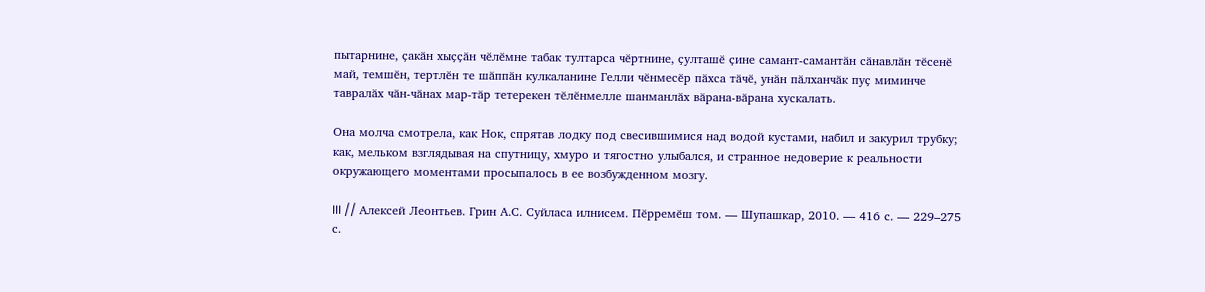пытарнине, ҫакӑн хыҫҫӑн чӗлӗмне табак тултарса чӗртнине, ҫулташӗ ҫине самант-самантӑн сӑнавлӑн тӗсенӗ май, темшӗн, тертлӗн те шӑппӑн кулкаланине Гелли чӗнмесӗр пӑхса тӑчӗ, унӑн пӑлханчӑк пуҫ миминче тавралӑх чӑн-чӑнах мар-тӑр тетерекен тӗлӗнмелле шанманлӑх вӑрана-вӑрана хускалать.

Она молча смотрела, как Нок, спрятав лодку под свесившимися над водой кустами, набил и закурил трубку; как, мельком взглядывая на спутницу, хмуро и тягостно улыбался, и странное недоверие к реальности окружающего моментами просыпалось в ее возбужденном мозгу.

III // Алексей Леонтьев. Грин А.С. Суйласа илнисем. Пӗрремӗш том. — Шупашкар, 2010. — 416 с. — 229–275 с.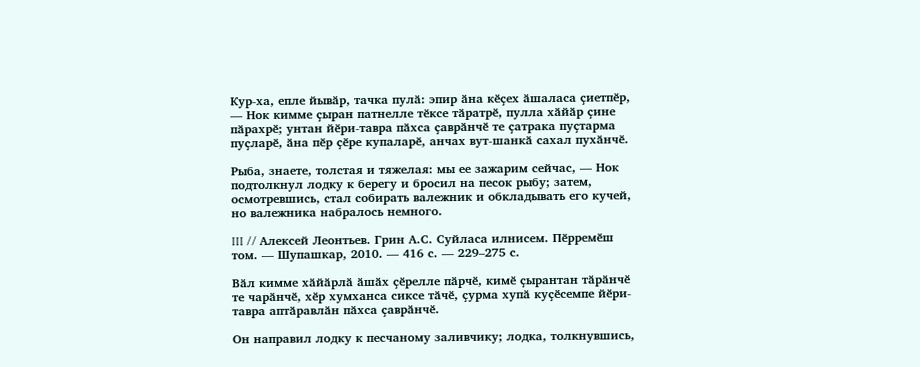Кур-ха, епле йывӑр, тачка пулӑ: эпир ӑна кӗҫех ӑшаласа ҫиетпӗр, — Нок кимме ҫыран патнелле тӗксе тӑратрӗ, пулла хӑйӑр ҫине пӑрахрӗ; унтан йӗри-тавра пӑхса ҫаврӑнчӗ те ҫатрака пуҫтарма пуҫларӗ, ӑна пӗр ҫӗре купаларӗ, анчах вут-шанкӑ сахал пухӑнчӗ.

Рыба, знаете, толстая и тяжелая: мы ее зажарим сейчас, — Нок подтолкнул лодку к берегу и бросил на песок рыбу; затем, осмотревшись, стал собирать валежник и обкладывать его кучей, но валежника набралось немного.

III // Алексей Леонтьев. Грин А.С. Суйласа илнисем. Пӗрремӗш том. — Шупашкар, 2010. — 416 с. — 229–275 с.

Вӑл кимме хӑйӑрлӑ ӑшӑх ҫӗрелле пӑрчӗ, кимӗ ҫырантан тӑрӑнчӗ те чарӑнчӗ, хӗр хумханса сиксе тӑчӗ, ҫурма хупӑ куҫӗсемпе йӗри-тавра аптӑравлӑн пӑхса ҫаврӑнчӗ.

Он направил лодку к песчаному заливчику; лодка, толкнувшись,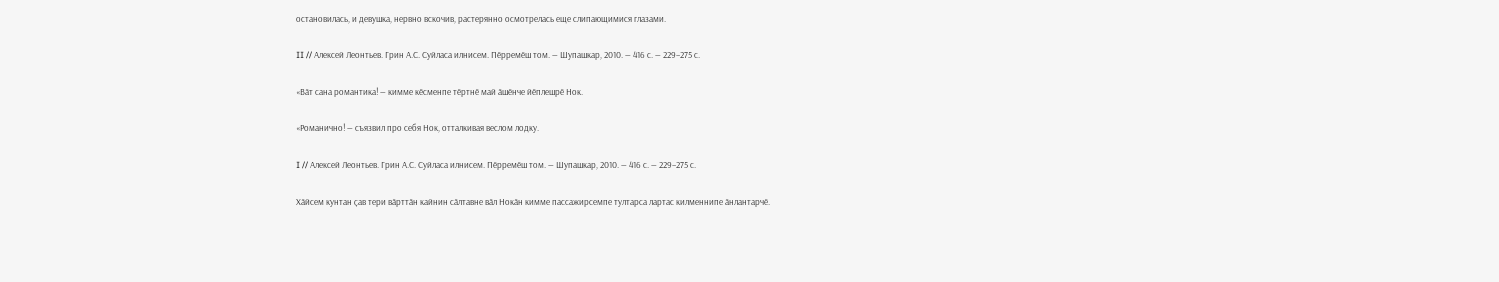остановилась, и девушка, нервно вскочив, растерянно осмотрелась еще слипающимися глазами.

II // Алексей Леонтьев. Грин А.С. Суйласа илнисем. Пӗрремӗш том. — Шупашкар, 2010. — 416 с. — 229–275 с.

«Вӑт сана романтика! — кимме кӗсменпе тӗртнӗ май ӑшӗнче йӗплешрӗ Нок.

«Романично! — съязвил про себя Нок, отталкивая веслом лодку.

I // Алексей Леонтьев. Грин А.С. Суйласа илнисем. Пӗрремӗш том. — Шупашкар, 2010. — 416 с. — 229–275 с.

Хӑйсем кунтан ҫав тери вӑрттӑн кайнин сӑлтавне вӑл Нокӑн кимме пассажирсемпе тултарса лартас килменнипе ӑнлантарчӗ.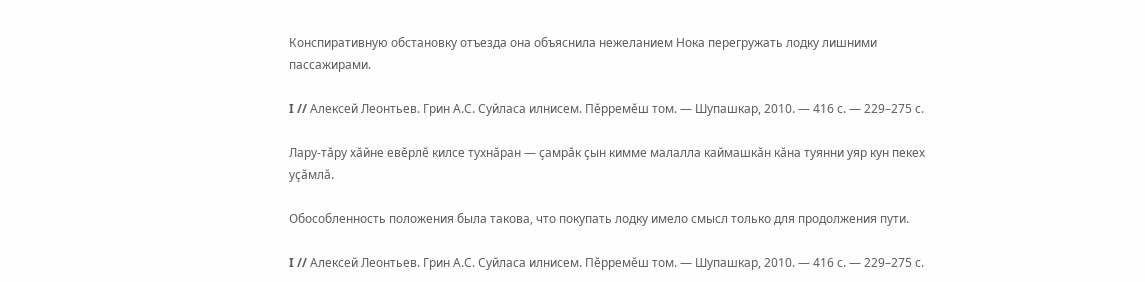Конспиративную обстановку отъезда она объяснила нежеланием Нока перегружать лодку лишними пассажирами.

I // Алексей Леонтьев. Грин А.С. Суйласа илнисем. Пӗрремӗш том. — Шупашкар, 2010. — 416 с. — 229–275 с.

Лару-тӑру хӑйне евӗрлӗ килсе тухнӑран — ҫамрӑк ҫын кимме малалла каймашкӑн кӑна туянни уяр кун пекех уҫӑмлӑ.

Обособленность положения была такова, что покупать лодку имело смысл только для продолжения пути.

I // Алексей Леонтьев. Грин А.С. Суйласа илнисем. Пӗрремӗш том. — Шупашкар, 2010. — 416 с. — 229–275 с.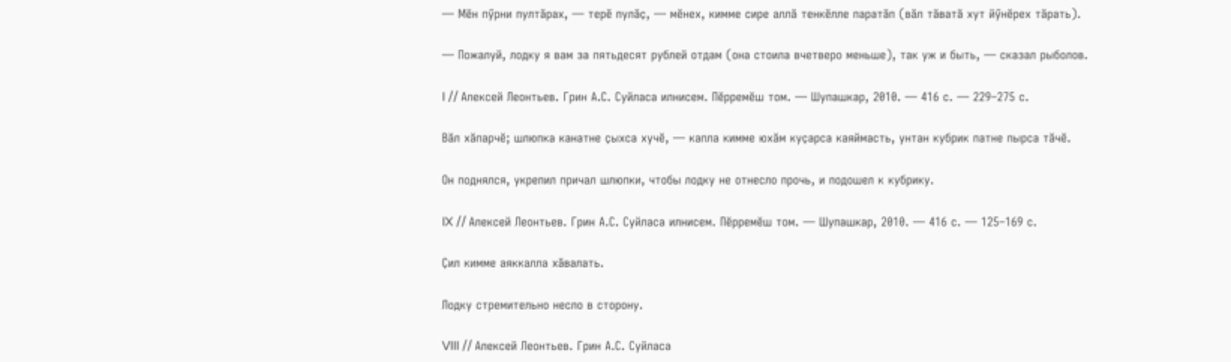— Мӗн пӳрни пултӑрах, — терӗ пулӑҫ, — мӗнех, кимме сире аллӑ тенкӗлле паратӑп (вӑл тӑватӑ хут йӳнӗрех тӑрать).

— Пожалуй, лодку я вам за пятьдесят рублей отдам (она стоила вчетверо меньше), так уж и быть, — сказал рыболов.

I // Алексей Леонтьев. Грин А.С. Суйласа илнисем. Пӗрремӗш том. — Шупашкар, 2010. — 416 с. — 229–275 с.

Вӑл хӑпарчӗ; шлюпка канатне ҫыхса хучӗ, — капла кимме юхӑм куҫарса каяймасть, унтан кубрик патне пырса тӑчӗ.

Он поднялся, укрепил причал шлюпки, чтобы лодку не отнесло прочь, и подошел к кубрику.

IX // Алексей Леонтьев. Грин А.С. Суйласа илнисем. Пӗрремӗш том. — Шупашкар, 2010. — 416 с. — 125–169 с.

Ҫил кимме аяккалла хӑвалать.

Лодку стремительно несло в сторону.

VIII // Алексей Леонтьев. Грин А.С. Суйласа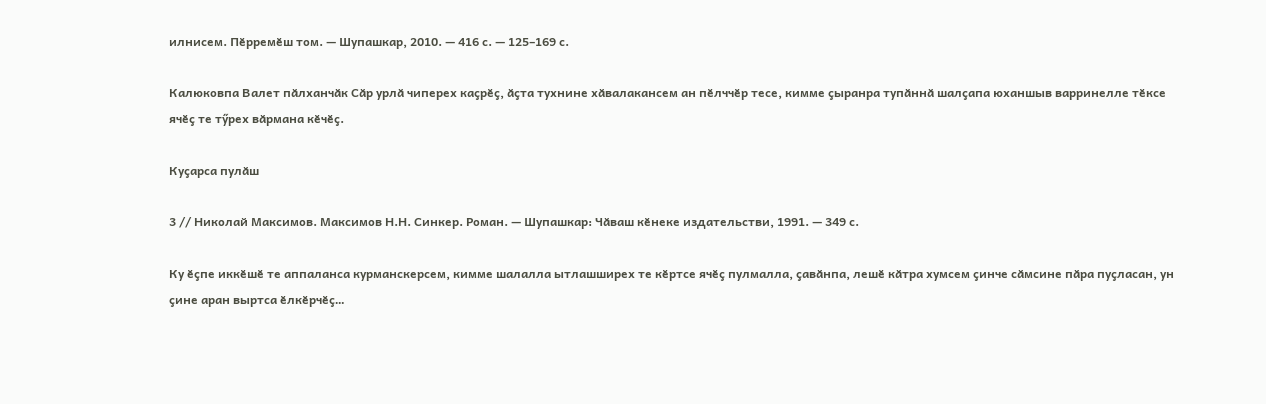илнисем. Пӗрремӗш том. — Шупашкар, 2010. — 416 с. — 125–169 с.

Калюковпа Валет пӑлханчӑк Сӑр урлӑ чиперех каҫрӗҫ, ӑҫта тухнине хӑвалакансем ан пӗлччӗр тесе, кимме ҫыранра тупӑннӑ шалҫапа юханшыв варринелле тӗксе ячӗҫ те тӳрех вӑрмана кӗчӗҫ.

Куҫарса пулӑш

3 // Николай Максимов. Максимов Н.Н. Синкер. Роман. — Шупашкар: Чӑваш кӗнеке издательстви, 1991. — 349 с.

Ку ӗҫпе иккӗшӗ те аппаланса курманскерсем, кимме шалалла ытлашширех те кӗртсе ячӗҫ пулмалла, ҫавӑнпа, лешӗ кӑтра хумсем ҫинче сӑмсине пӑра пуҫласан, ун ҫине аран выртса ӗлкӗрчӗҫ…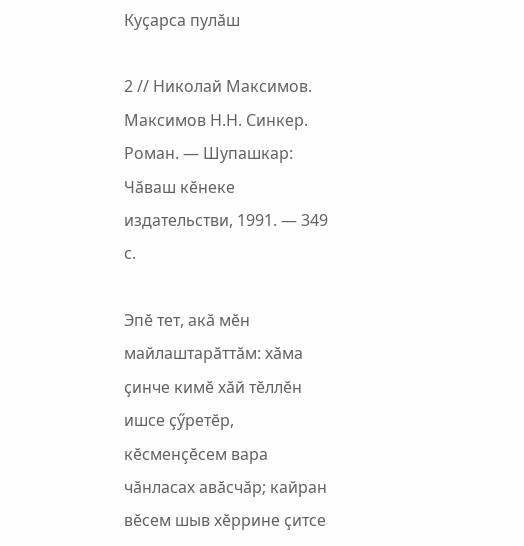Куҫарса пулӑш

2 // Николай Максимов. Максимов Н.Н. Синкер. Роман. — Шупашкар: Чӑваш кӗнеке издательстви, 1991. — 349 с.

Эпӗ тет, акӑ мӗн майлаштарӑттӑм: хӑма ҫинче кимӗ хӑй тӗллӗн ишсе ҫӳретӗр, кӗсменҫӗсем вара чӑнласах авӑсчӑр; кайран вӗсем шыв хӗррине ҫитсе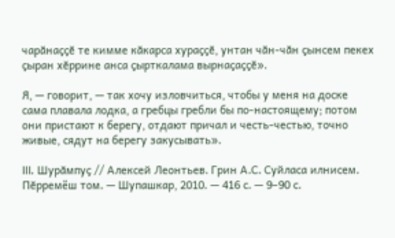чарӑнаҫҫӗ те кимме кӑкарса хураҫҫӗ, унтан чӑн-чӑн ҫынсем пекех ҫыран хӗррине анса ҫырткалама вырнаҫаҫҫӗ».

Я, — говорит, — так хочу изловчиться, чтобы у меня на доске сама плавала лодка, а гребцы гребли бы по-настоящему; потом они пристают к берегу, отдают причал и честь-честью, точно живые, сядут на берегу закусывать».

III. Шурӑмпуҫ // Алексей Леонтьев. Грин А.С. Суйласа илнисем. Пӗрремёш том. — Шупашкар, 2010. — 416 с. — 9–90 с.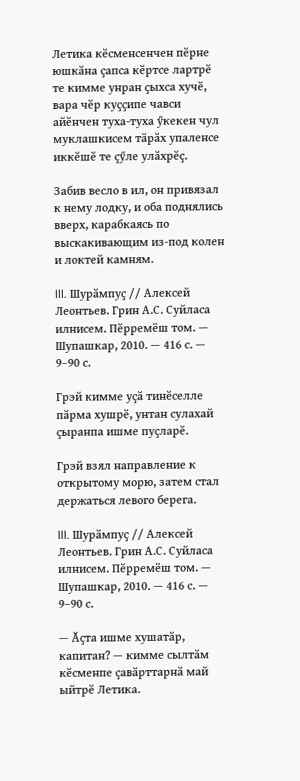Летика кӗсменсенчен пӗрне юшкӑна ҫапса кӗртсе лартрӗ те кимме унран ҫыхса хучӗ, вара чӗр куҫҫипе чавси айӗнчен туха-туха ӳкекен чул муклашкисем тӑрӑх упаленсе иккӗшӗ те ҫӳле улӑхрӗҫ.

Забив весло в ил, он привязал к нему лодку, и оба поднялись вверх, карабкаясь по выскакивающим из-под колен и локтей камням.

III. Шурӑмпуҫ // Алексей Леонтьев. Грин А.С. Суйласа илнисем. Пӗрремёш том. — Шупашкар, 2010. — 416 с. — 9–90 с.

Грэй кимме уҫӑ тинӗселле пӑрма хушрӗ, унтан сулахай ҫыранпа ишме пуҫларӗ.

Грэй взял направление к открытому морю, затем стал держаться левого берега.

III. Шурӑмпуҫ // Алексей Леонтьев. Грин А.С. Суйласа илнисем. Пӗрремёш том. — Шупашкар, 2010. — 416 с. — 9–90 с.

— Ӑҫта ишме хушатӑр, капитан? — кимме сылтӑм кӗсменпе ҫавӑрттарнӑ май ыйтрӗ Летика.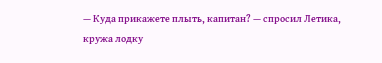— Куда прикажете плыть, капитан? — спросил Летика, кружа лодку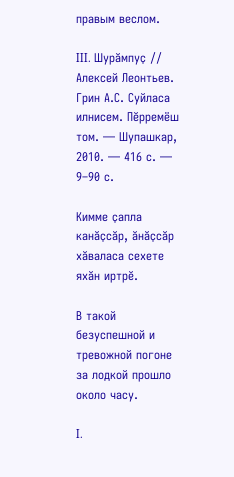правым веслом.

III. Шурӑмпуҫ // Алексей Леонтьев. Грин А.С. Суйласа илнисем. Пӗрремёш том. — Шупашкар, 2010. — 416 с. — 9–90 с.

Кимме ҫапла канӑҫсӑр, ӑнӑҫсӑр хӑваласа сехете яхӑн иртрӗ.

В такой безуспешной и тревожной погоне за лодкой прошло около часу.

I.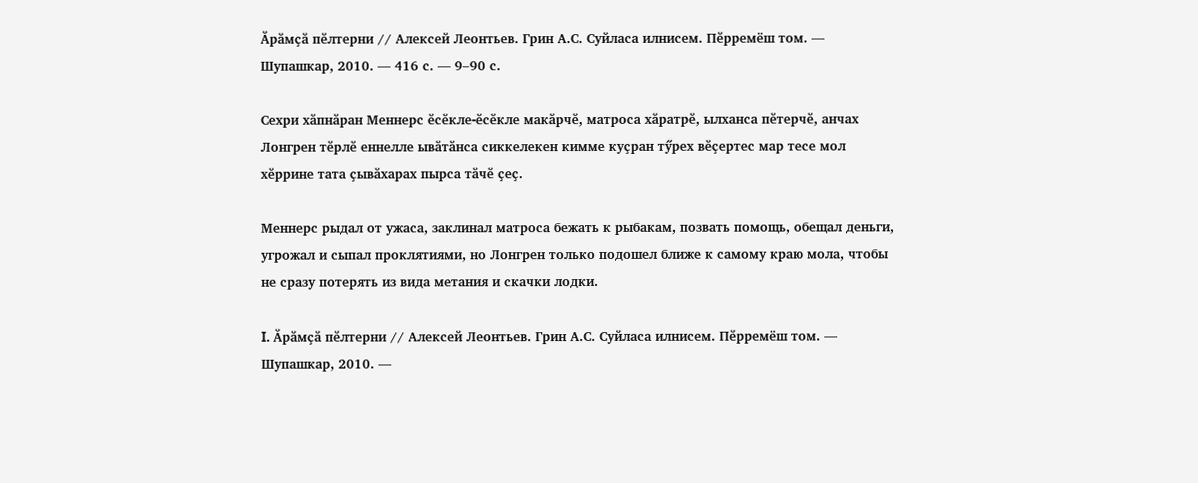Ӑрӑмҫӑ пӗлтерни // Алексей Леонтьев. Грин А.С. Суйласа илнисем. Пӗрремёш том. — Шупашкар, 2010. — 416 с. — 9–90 с.

Сехри хӑпнӑран Меннерс ӗсӗкле-ӗсӗкле макӑрчӗ, матроса хӑратрӗ, ылханса пӗтерчӗ, анчах Лонгрен тӗрлӗ еннелле ывӑтӑнса сиккелекен кимме куҫран тӳрех вӗҫертес мар тесе мол хӗррине тата ҫывӑхарах пырса тӑчӗ ҫеҫ.

Меннерс рыдал от ужаса, заклинал матроса бежать к рыбакам, позвать помощь, обещал деньги, угрожал и сыпал проклятиями, но Лонгрен только подошел ближе к самому краю мола, чтобы не сразу потерять из вида метания и скачки лодки.

I. Ӑрӑмҫӑ пӗлтерни // Алексей Леонтьев. Грин А.С. Суйласа илнисем. Пӗрремёш том. — Шупашкар, 2010. —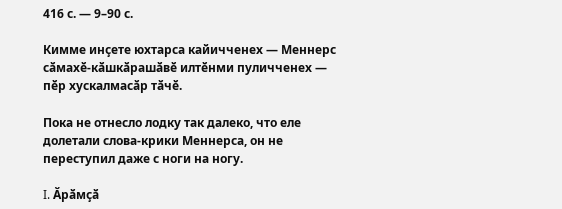416 с. — 9–90 с.

Кимме инҫете юхтарса кайичченех — Меннерс сӑмахӗ-кӑшкӑрашӑвӗ илтӗнми пуличченех — пӗр хускалмасӑр тӑчӗ.

Пока не отнесло лодку так далеко, что еле долетали слова-крики Меннерса, он не переступил даже с ноги на ногу.

I. Ӑрӑмҫӑ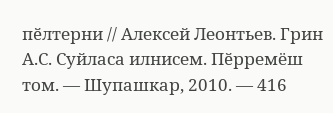пӗлтерни // Алексей Леонтьев. Грин А.С. Суйласа илнисем. Пӗрремёш том. — Шупашкар, 2010. — 416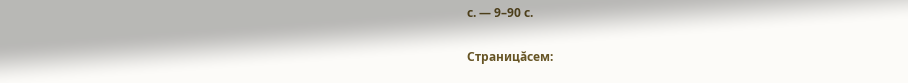с. — 9–90 с.

Страницăсем: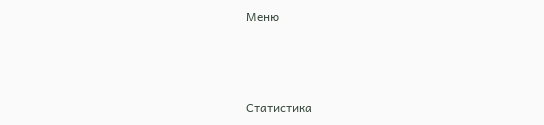Меню



Статистика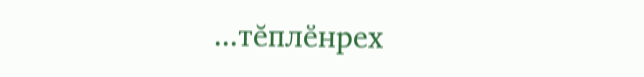...тĕплӗнрех